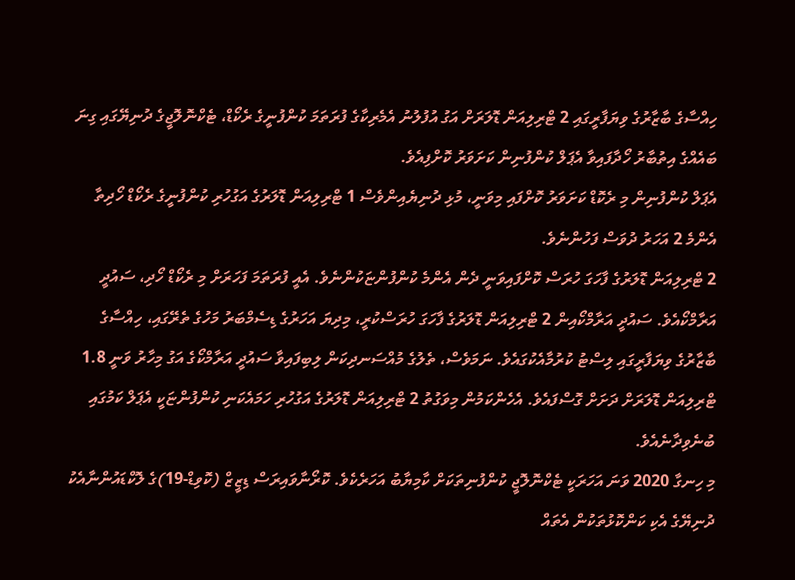ހިއްސާގެ ބާޒާރުގެ ވިޔަފާރީގައި 2 ޓްރިލިއަން ޑޮލަރަށް އަގު އުފުލުނު އެމެރިކާގެ ފުރަތަމަ ކުންފުނީގެ ރެކޯޑް، ޓެކްނޮލޮޖީގެ ދުނިޔޭގައި ގިނަ ބައެއްގެ އިތުބާރު ހޯދާފައިވާ އެޕަލް ކުންފުނިން ކަށަވަރު ކޮށްފިއެވެ.
އެޕަލް ކުންފުނިން މި ރެކޮޑް ކަށަވަރު ކޮށްފައި މިވަނީ، މުޅި ދުނިޔެއިންވެސް 1 ޓްރިލިއަން ޑޮލަރުގެ އަގުހުރި ކުންފުނީގެ ރެކޯޑް ހޯދިތާ އެންމެ 2 އަހަރު ދުވަސް ފަހުންނެވެ.
2 ޓްރިލިއަން ޑޮލަރުގެ ފާހަގަ ހުރަސް ކޮށްފައިވަނީ ދެން އެންމެ ކުންފުންޏަކުންނެވެ. އެއީ ފުރަތަމަ ފަހަރަށް މި ރެކޯޑް ހޯދި، ސައުދީ އަރާމްކޯއެވެ. ސައުދީ އަރާމްކޯއިން 2 ޓްރިލިއަން ޑޮލަރުގެ ފާހަގަ ހުރަސްކުރީ، މިދިޔަ އަހަރުގެ ޑިސެމްބަރު މަހުގެ ތެރޭގައި، ހިއްސާގެ ބާޒާރުގެ ވިޔަފާރީގައި ލިސްޓު ކުރުމާއެކުގައެވެ. ނަމަވެސް، ތެލުގެ މުއްސަނދިކަން ލިބިފައިވާ ސައުދީ އަރާމްކޯގެ އަގު މިހާރު ވަނީ 1.8 ޓްރިލިއަން ޑޮލަރަށް ދަށަށް ގޮސްފައެވެ. އެހެންކަމުން މިވަގުތު 2 ޓްރިލިއަން ޑޮލަރުގެ އަގުހުރި ހަމައެކަނި ކުންފުންޏަކީ އެޕަލް ކަމުގައި ބުނެވިދާނެއެވެ.
މި ހިނގާ 2020 ވަނަ އަހަރަކީ ޓެކްނޮލޮޖީ ކުންފުނިތަކަށް ކާމިޔާބު އަހަރެކެވެ. ކޮރޯނާވައިރަސް ޑިޒީޒް (ކޮވިޑް-19)ގެ ލޮކްޑައުންނާއެކު ދުނިޔޭގެ އެކި ކަންކޮޅުތަކުން އެތައް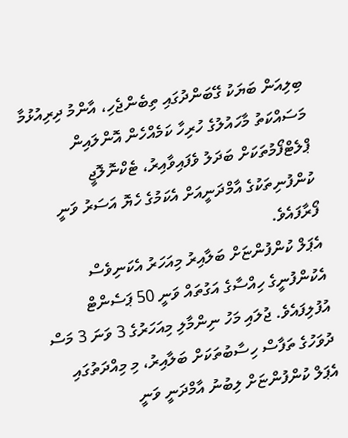ބިލިއަން ބަޔަކު ގޭބަންދުގައި ތިބެންޖެހި، އާންމު ދިރިއުޅުމާ މަސައްކަތު މާހައުލުގެ ހުރިހާ ކަމެއްހެން އޮންލައިން ޕްލެޓްފޯމުތަކަށް ބަދަލު ވެފައިވާއިރު، ޓެކްނޮލޮޖީ ކުންފުނިތަކުގެ އާމްދަނީއަށް އެކަމުގެ ހެޔޮ އަސަރު ވަނީ ފޯރާފައެވެ.
އެޕަލް ކުންފުންޏަށް ބަލާއިރު މިއަހަރު އެކަނިވެސް އެކުންފުނީގެ ހިއްސާގެ އަގުތައް ވަނީ 50 ޕަސެންޓް އުފުލިފައެވެ. ޖުލައި މަހު ނިންމާލި މިއަހަރުގެ 3 ވަނަ 3 މަސް ދުވަހުގެ ތަފާސް ހިސާބުތަކަށް ބަލާއިރު، މި މިއްދަތުގައި އެޕަލް ކުންފުންޏަށް ލިބުނު އާމްދަނީ ވަނީ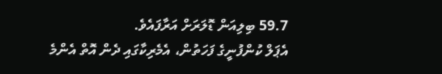59.7 ބިލިއަން ޑޮލަރަށް އަރާފައެވެ.
އެޕަލް ކުންފުނީގެ ފަހަތުން، އެމެރިކާގައި ދެން އޮތް އެންމެ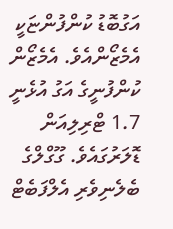އަގުބޮޑު ކުންފުންޏަކީ އެމެޒޯންއެވެ. އެމެޒޯން ކުންފުނީގެ އަގު އުޅެނީ 1.7 ޓްރިލިއަން ޑޮލަރުގައެވެ. ގޫގްލްގެ ބެލެނިވެރި އެލްފަބެޓް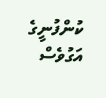ކުންފުނީގެ އަގުވެސް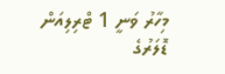މިހާރު ވަނީ 1 ޓްރިލިއަން ޑޮލަރުގެ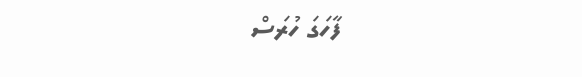ފާހަގަ ހުރަސް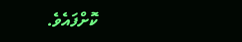ކޮށްފައެވެ.